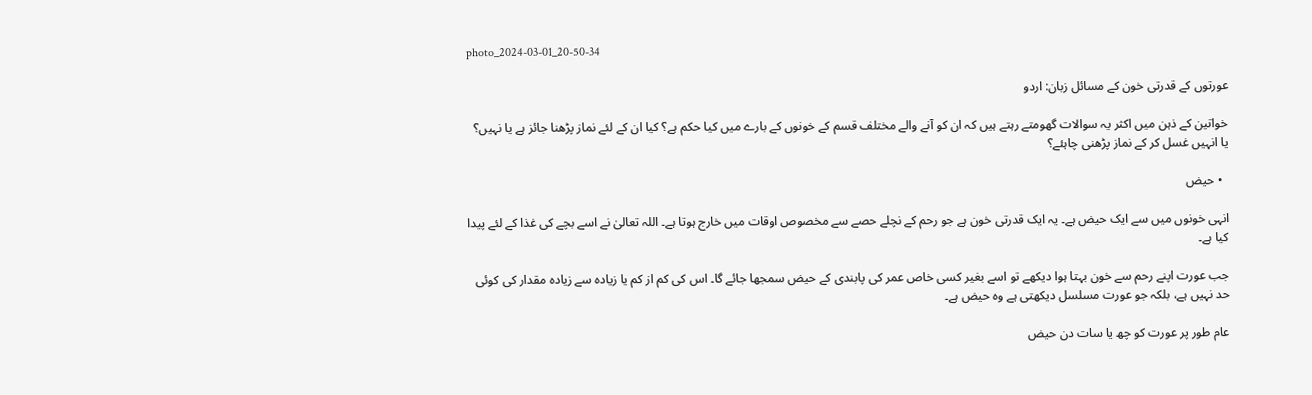photo_2024-03-01_20-50-34

عورتوں کے قدرتی خون کے مسائل زبان: اردو

خواتین کے ذہن میں اکثر یہ سوالات گھومتے رہتے ہیں کہ ان کو آنے والے مختلف قسم کے خونوں کے بارے میں کیا حکم ہے؟ کیا ان کے لئے نماز پڑھنا جائز ہے یا نہیں؟ یا انہیں غسل کر کے نماز پڑھنی چاہئے؟

  • حیض

انہی خونوں میں سے ایک حیض ہے۔ یہ ایک قدرتی خون ہے جو رحم کے نچلے حصے سے مخصوص اوقات میں خارج ہوتا ہے۔ اللہ تعالیٰ نے اسے بچے کی غذا کے لئے پیدا کیا ہے۔

جب عورت اپنے رحم سے خون بہتا ہوا دیکھے تو اسے بغیر کسی خاص عمر کی پابندی کے حیض سمجھا جائے گا۔ اس کی کم از کم یا زیادہ سے زیادہ مقدار کی کوئی حد نہیں ہے، بلکہ جو عورت مسلسل دیکھتی ہے وہ حیض ہے۔

عام طور پر عورت کو چھ یا سات دن حیض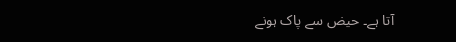آتا ہے۔ حیض سے پاک ہونے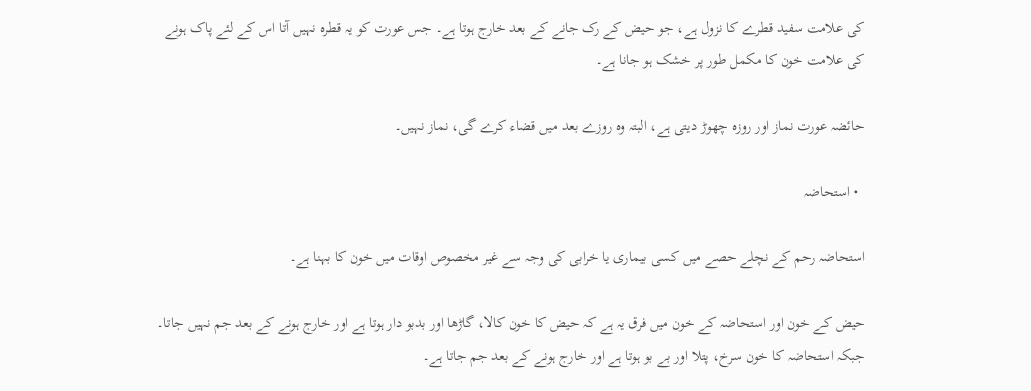کی علامت سفید قطرے کا نزول ہے، جو حیض کے رک جانے کے بعد خارج ہوتا ہے۔ جس عورت کو یہ قطرہ نہیں آتا اس کے لئے پاک ہونے کی علامت خون کا مکمل طور پر خشک ہو جانا ہے۔

حائضہ عورت نماز اور روزہ چھوڑ دیتی ہے، البتہ وہ روزے بعد میں قضاء کرے گی، نماز نہیں۔

  • استحاضہ

استحاضہ رحم کے نچلے حصے میں کسی بیماری یا خرابی کی وجہ سے غیر مخصوص اوقات میں خون کا بہنا ہے۔

حیض کے خون اور استحاضہ کے خون میں فرق یہ ہے کہ حیض کا خون کالا، گاڑھا اور بدبو دار ہوتا ہے اور خارج ہونے کے بعد جم نہیں جاتا۔ جبکہ استحاضہ کا خون سرخ، پتلا اور بے بو ہوتا ہے اور خارج ہونے کے بعد جم جاتا ہے۔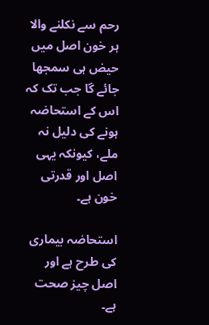رحم سے نکلنے والا ہر خون اصل میں حیض ہی سمجھا جائے گا جب تک کہ اس کے استحاضہ ہونے کی دلیل نہ ملے، کیونکہ یہی اصل اور قدرتی خون ہے۔

استحاضہ بیماری کی طرح ہے اور اصل چیز صحت ہے۔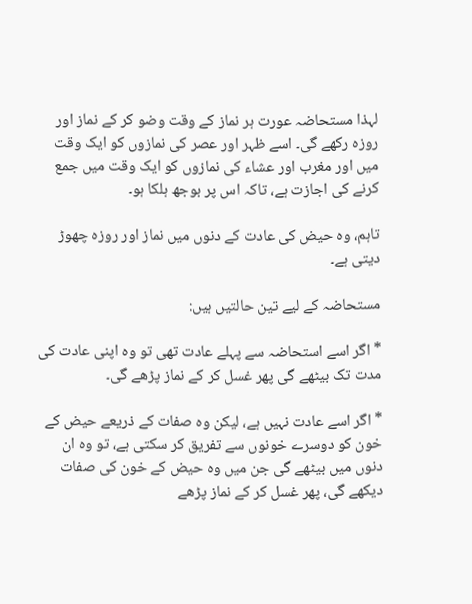لہذا مستحاضہ عورت ہر نماز کے وقت وضو کر کے نماز اور روزہ رکھے گی۔ اسے ظہر اور عصر کی نمازوں کو ایک وقت میں اور مغرب اور عشاء کی نمازوں کو ایک وقت میں جمع کرنے کی اجازت ہے، تاکہ اس پر بوجھ ہلکا ہو۔

تاہم، وہ حیض کی عادت کے دنوں میں نماز اور روزہ چھوڑ دیتی ہے۔

مستحاضہ کے لیے تین حالتیں ہیں:

* اگر اسے استحاضہ سے پہلے عادت تھی تو وہ اپنی عادت کی مدت تک بیٹھے گی پھر غسل کر کے نماز پڑھے گی۔

* اگر اسے عادت نہیں ہے، لیکن وہ صفات کے ذریعے حیض کے خون کو دوسرے خونوں سے تفریق کر سکتی ہے، تو وہ ان دنوں میں بیٹھے گی جن میں وہ حیض کے خون کی صفات دیکھے گی، پھر غسل کر کے نماز پڑھے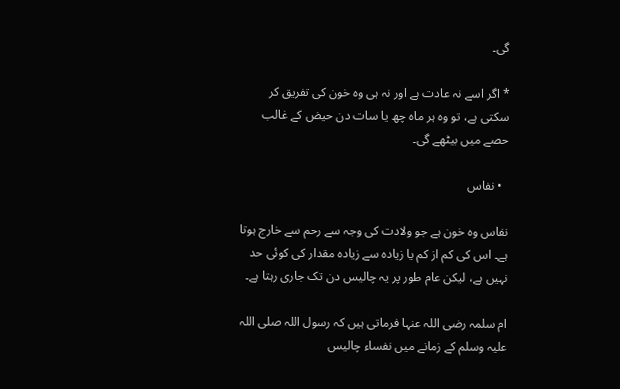گی۔

* اگر اسے نہ عادت ہے اور نہ ہی وہ خون کی تفریق کر سکتی ہے، تو وہ ہر ماہ چھ یا سات دن حیض کے غالب حصے میں بیٹھے گی۔

  • نفاس

نفاس وہ خون ہے جو ولادت کی وجہ سے رحم سے خارج ہوتا ہے۔ اس کی کم از کم یا زیادہ سے زیادہ مقدار کی کوئی حد نہیں ہے، لیکن عام طور پر یہ چالیس دن تک جاری رہتا ہے۔

ام سلمہ رضی اللہ عنہا فرماتی ہیں کہ رسول اللہ صلی اللہ علیہ وسلم کے زمانے میں نفساء چالیس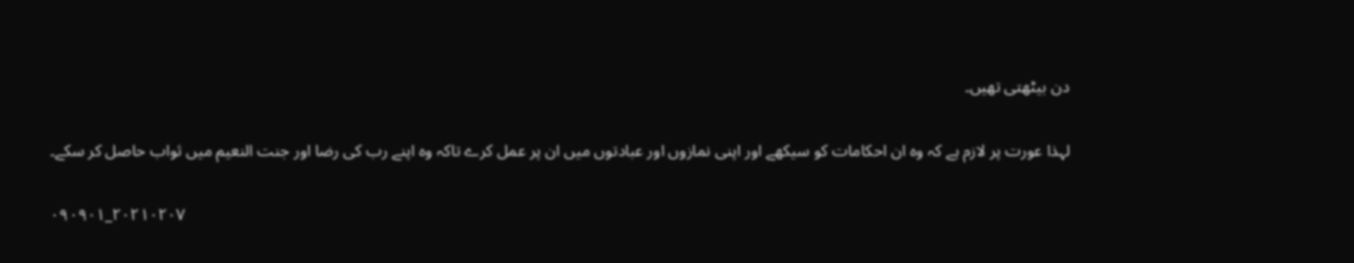دن بیٹھتی تھیں۔

لہذا عورت پر لازم ہے کہ وہ ان احکامات کو سیکھے اور اپنی نمازوں اور عبادتوں میں ان پر عمل کرے تاکہ وہ اپنے رب کی رضا اور جنت النعیم میں ثواب حاصل کر سکے۔

٢٠٢١٠٢٠٧_٠٩٠٩٠١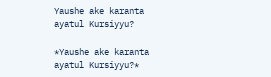Yaushe ake karanta ayatul Kursiyyu?

*Yaushe ake karanta ayatul Kursiyyu?*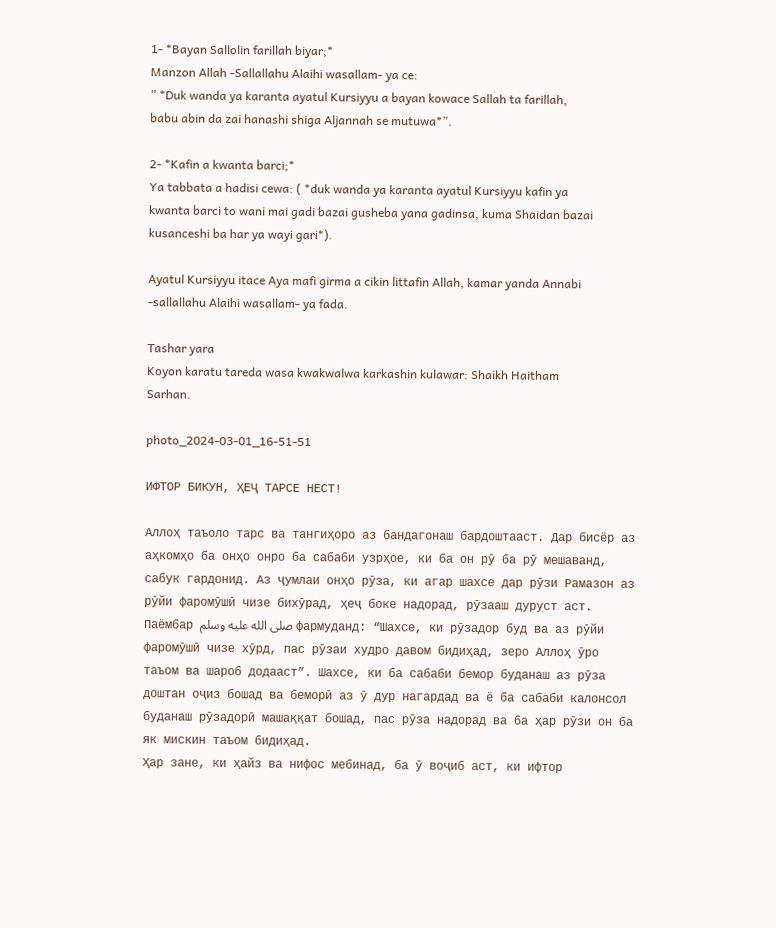1- *Bayan Sallolin farillah biyar;*
Manzon Allah -Sallallahu Alaihi wasallam- ya ce:
” *Duk wanda ya karanta ayatul Kursiyyu a bayan kowace Sallah ta farillah, babu abin da zai hanashi shiga Aljannah se mutuwa*”.

2- *Kafin a kwanta barci;*
Ya tabbata a hadisi cewa: ( *duk wanda ya karanta ayatul Kursiyyu kafin ya kwanta barci to wani mai gadi bazai gusheba yana gadinsa, kuma Shaidan bazai kusanceshi ba har ya wayi gari*).

Ayatul Kursiyyu itace Aya mafi girma a cikin littafin Allah, kamar yanda Annabi -sallallahu Alaihi wasallam- ya fada.

Tashar yara
Koyon karatu tareda wasa kwakwalwa karkashin kulawar: Shaikh Haitham Sarhan.

photo_2024-03-01_16-51-51

ИФТОР БИКУН, ҲЕҶ ТАРСЕ НЕСТ!

Аллоҳ таъоло тарс ва тангиҳоро аз бандагонаш бардоштааст. Дар бисёр аз аҳкомҳо ба онҳо онро ба сабаби узрҳое, ки ба он рӯ ба рӯ мешаванд, сабук гардонид. Аз ҷумлаи онҳо рӯза, ки агар шахсе дар рӯзи Рамазон аз рӯйи фаромӯшӣ чизе бихӯрад, ҳеҷ боке надорад, рӯзааш дуруст аст. Паёмбар صلى الله عليه وسلم фармуданд: “Шахсе, ки рӯзадор буд ва аз рӯйи фаромӯшӣ чизе хӯрд, пас рӯзаи худро давом бидиҳад, зеро Аллоҳ ӯро таъом ва шароб додааст”. Шахсе, ки ба сабаби бемор буданаш аз рӯза доштан оҷиз бошад ва беморӣ аз ӯ дур нагардад ва ё ба сабаби калонсол буданаш рӯзадорӣ машаққат бошад, пас рӯза надорад ва ба ҳар рӯзи он ба як мискин таъом бидиҳад.
Ҳар зане, ки ҳайз ва нифос мебинад, ба ӯ воҷиб аст, ки ифтор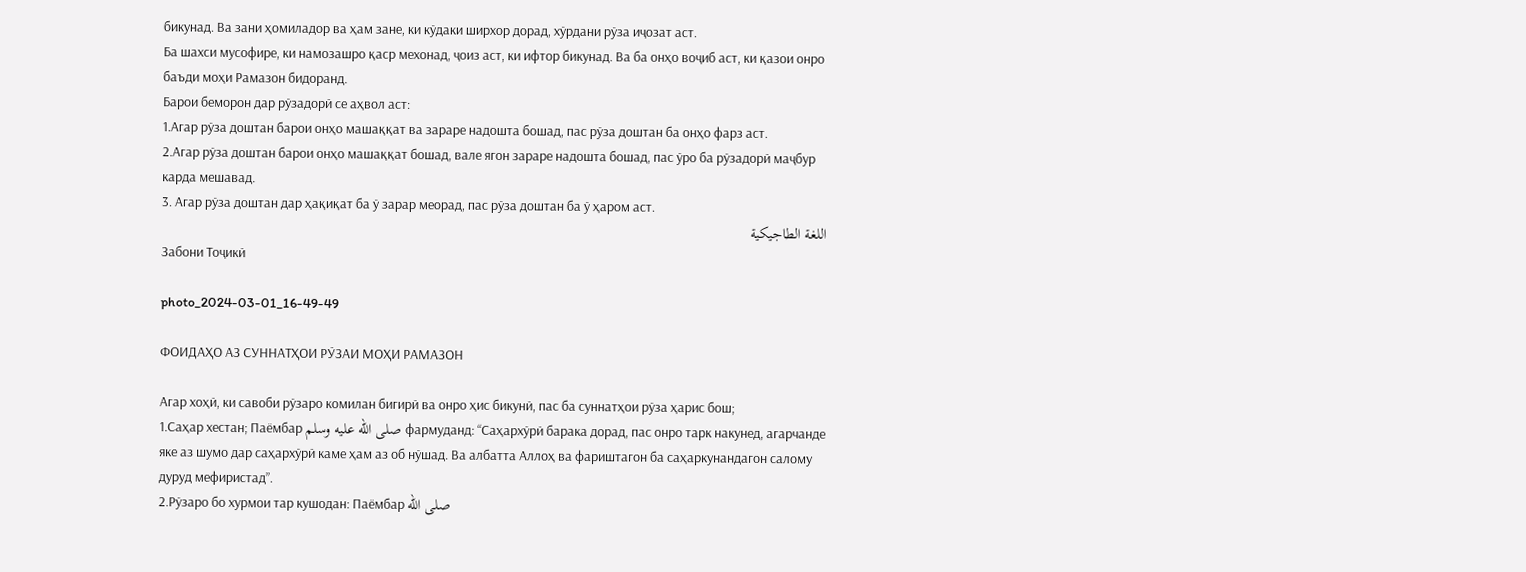бикунад. Ва зани ҳомиладор ва ҳам зане, ки кӯдаки ширхор дорад, хӯрдани рӯза иҷозат аст.
Ба шахси мусофире, ки намозашро қаср мехонад, ҷоиз аст, ки ифтор бикунад. Ва ба онҳо воҷиб аст, ки қазои онро баъди моҳи Рамазон бидоранд.
Барои беморон дар рӯзадорӣ се аҳвол аст:
1.Агар рӯза доштан барои онҳо машаққат ва зараре надошта бошад, пас рӯза доштан ба онҳо фарз аст.
2.Агар рӯза доштан барои онҳо машаққат бошад, вале ягон зараре надошта бошад, пас ӯро ба рӯзадорӣ маҷбур карда мешавад.
3. Агар рӯза доштан дар ҳақиқат ба ӯ зарар меорад, пас рӯза доштан ба ӯ ҳаром аст.
اللغة الطاجيكية
Забони Тоҷикӣ

photo_2024-03-01_16-49-49

ФОИДАҲО АЗ СУННАТҲОИ РӮЗАИ МОҲИ РАМАЗОН

Агар хоҳӣ, ки савоби рӯзаро комилан бигирӣ ва онро ҳис бикунӣ, пас ба суннатҳои рӯза ҳарис бош;
1.Саҳар хестан; Паёмбар صلى الله عليه وسلم фармуданд: “Саҳархӯрӣ барака дорад, пас онро тарк накунед, агарчанде яке аз шумо дар саҳархӯрӣ каме ҳам аз об нӯшад. Ва албатта Аллоҳ ва фариштагон ба саҳаркунандагон салому дуруд мефиристад”.
2.Рӯзаро бо хурмои тар кушодан: Паёмбар صلى الله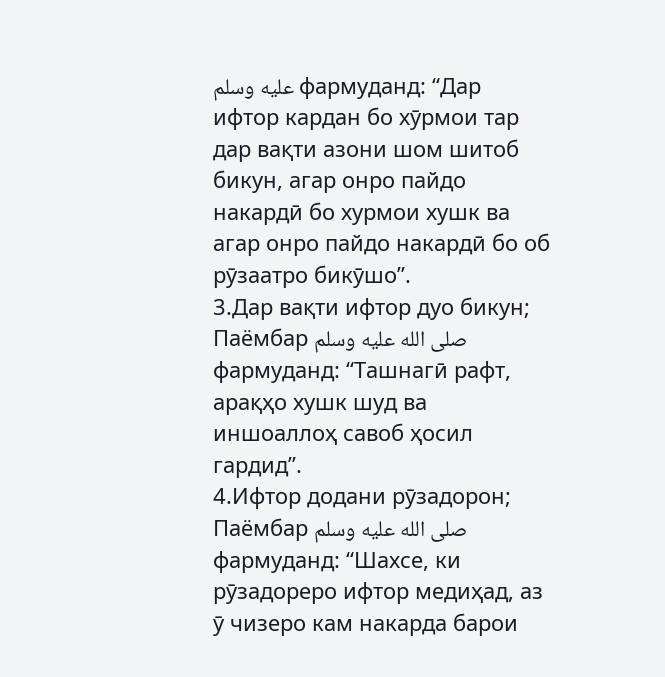عليه وسلم фармуданд: “Дар ифтор кардан бо хӯрмои тар дар вақти азони шом шитоб бикун, агар онро пайдо накардӣ бо хурмои хушк ва агар онро пайдо накардӣ бо об рӯзаатро бикӯшо”.
3.Дар вақти ифтор дуо бикун; Паёмбар صلى الله عليه وسلم фармуданд: “Ташнагӣ рафт, арақҳо хушк шуд ва иншоаллоҳ савоб ҳосил гардид”.
4.Ифтор додани рӯзадорон; Паёмбар صلى الله عليه وسلم фармуданд: “Шахсе, ки рӯзадореро ифтор медиҳад, аз ӯ чизеро кам накарда барои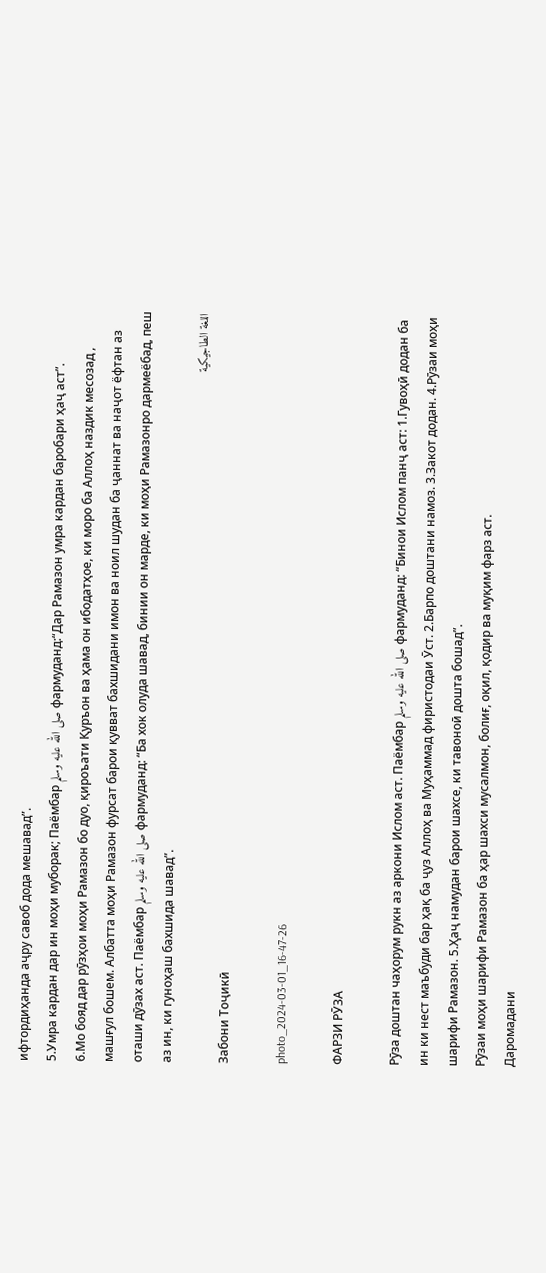ифтордиҳанда аҷру савоб дода мешавад”.
5.Умра кардан дар ин моҳи муборак; Паёмбар صلى الله عليه وسلم фармуданд:“Дар Рамазон умра кардан баробари ҳаҷ аст”.
6.Мо бояд дар рӯзҳои моҳи Рамазон бо дуо, қироъати Қуръон ва ҳама он ибодатҳое, ки моро ба Аллоҳ наздик месозад , машғул бошем. Албатта моҳи Рамазон фурсат барои қувват бахшидани имон ва ноил шудан ба ҷаннат ва наҷот ёфтан аз оташи дӯзах аст. Паёмбар صلى الله عليه وسلم фармуданд: “Ба хок олуда шавад, бинии он марде, ки моҳи Рамазонро дармеёбад, пеш аз ин, ки гуноҳаш бахшида шавад”.
اللغة الطاجيكية
Забони Тоҷикӣ

photo_2024-03-01_16-47-26

ФАРЗИ РӮЗА

Рӯза доштан чаҳорум рукн аз аркони Ислом аст. Паёмбар صلى الله عليه وسلم фармуданд: “Бинои Ислом панҷ аст: 1.Гувоҳӣ додан ба ин ки нест маъбуди бар ҳақ ба ҷуз Аллоҳ ва Муҳаммад фиристодаи Ӯст. 2.Барпо доштани намоз. 3.Закот додан. 4.Рӯзаи моҳи шарифи Рамазон. 5.Ҳаҷ намудан барои шахсе, ки тавоноӣ дошта бошад”.
Рӯзаи моҳи шарифи Рамазон ба ҳар шахси мусалмон, болиғ, оқил, қодир ва муқим фарз аст.
Даромадани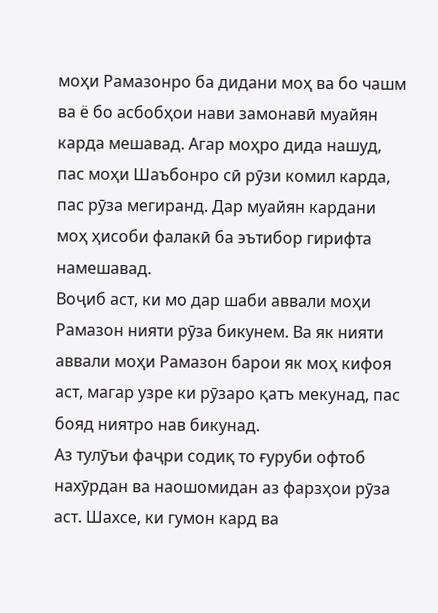моҳи Рамазонро ба дидани моҳ ва бо чашм ва ё бо асбобҳои нави замонавӣ муайян карда мешавад. Агар моҳро дида нашуд, пас моҳи Шаъбонро сӣ рӯзи комил карда, пас рӯза мегиранд. Дар муайян кардани моҳ ҳисоби фалакӣ ба эътибор гирифта намешавад.
Воҷиб аст, ки мо дар шаби аввали моҳи Рамазон нияти рӯза бикунем. Ва як нияти аввали моҳи Рамазон барои як моҳ кифоя аст, магар узре ки рӯзаро қатъ мекунад, пас бояд ниятро нав бикунад.
Аз тулӯъи фаҷри содиқ то ғуруби офтоб нахӯрдан ва наошомидан аз фарзҳои рӯза аст. Шахсе, ки гумон кард ва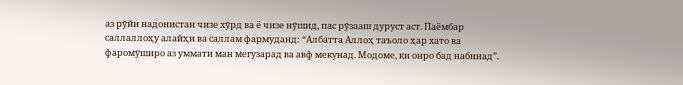аз рӯйи надонистан чизе хӯрд ва ё чизе нӯшид, пас рӯзааш дуруст аст. Паёмбар саллаллоҳу алайҳи ва саллам фармуданд: “Албатта Аллоҳ таъоло ҳар хато ва фаромӯширо аз уммати ман мегузарад ва авф мекунад. Модоме, ки онро бад набинад”.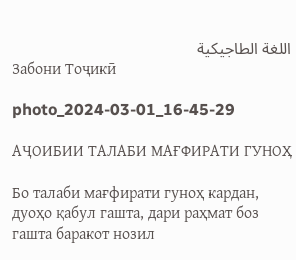اللغة الطاجيكية
Забони Тоҷикӣ

photo_2024-03-01_16-45-29

АҶОИБИИ ТАЛАБИ МАҒФИРАТИ ГУНОҲ

Бо талаби мағфирати гуноҳ кардан, дуоҳо қабул гашта, дари раҳмат боз гашта баракот нозил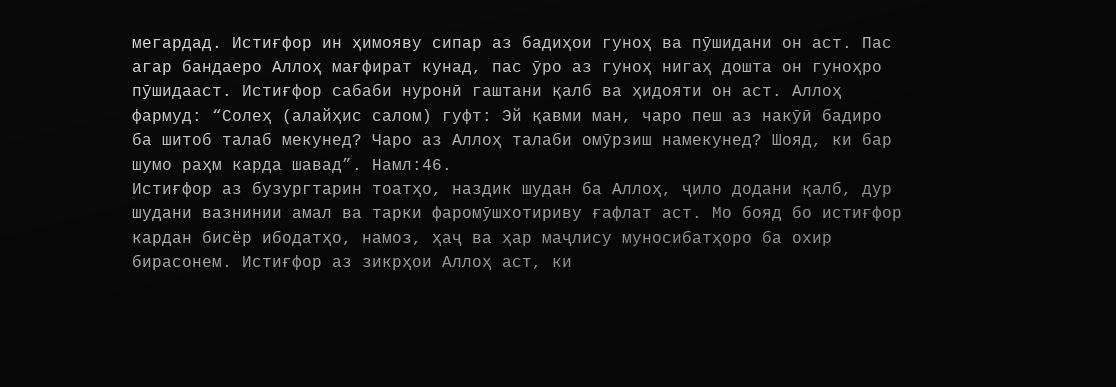мегардад. Истиғфор ин ҳимояву сипар аз бадиҳои гуноҳ ва пӯшидани он аст. Пас агар бандаеро Аллоҳ мағфират кунад, пас ӯро аз гуноҳ нигаҳ дошта он гуноҳро пӯшидааст. Истиғфор сабаби нуронӣ гаштани қалб ва ҳидояти он аст. Аллоҳ фармуд: “Солеҳ (алайҳис салом) гуфт: Эй қавми ман, чаро пеш аз накӯӣ бадиро ба шитоб талаб мекунед? Чаро аз Аллоҳ талаби омӯрзиш намекунед? Шояд, ки бар шумо раҳм карда шавад”. Намл:46.
Истиғфор аз бузургтарин тоатҳо, наздик шудан ба Аллоҳ, ҷило додани қалб, дур шудани вазнинии амал ва тарки фаромӯшхотириву ғафлат аст. Мо бояд бо истиғфор кардан бисёр ибодатҳо, намоз, ҳаҷ ва ҳар маҷлису муносибатҳоро ба охир бирасонем. Истиғфор аз зикрҳои Аллоҳ аст, ки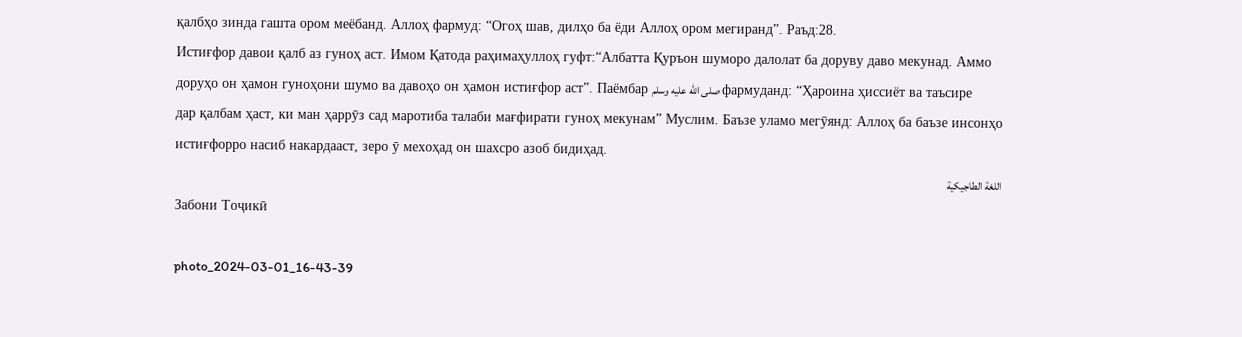қалбҳо зинда гашта ором меёбанд. Аллоҳ фармуд: “Огоҳ шав, дилҳо ба ёди Аллоҳ ором мегиранд”. Раъд:28.
Истиғфор давои қалб аз гуноҳ аст. Имом Қатода раҳимаҳуллоҳ гуфт:“Албатта Қуръон шуморо далолат ба доруву даво мекунад. Аммо доруҳо он ҳамон гуноҳони шумо ва давоҳо он ҳамон истиғфор аст”. Паёмбар صلى الله عليه وسلم фармуданд: “Ҳароина ҳиссиёт ва таъсире дар қалбам ҳаст, ки ман ҳаррӯз сад маротиба талаби мағфирати гуноҳ мекунам” Муслим. Баъзе уламо мегӯянд: Аллоҳ ба баъзе инсонҳо истиғфорро насиб накардааст, зеро ӯ мехоҳад он шахсро азоб бидиҳад.
اللغة الطاجيكية
Забони Тоҷикӣ

photo_2024-03-01_16-43-39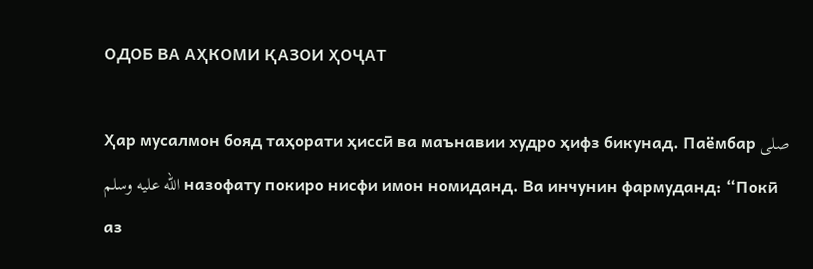ОДОБ ВА АҲКОМИ ҚАЗОИ ҲОҶАТ

Ҳар мусалмон бояд таҳорати ҳиссӣ ва маънавии худро ҳифз бикунад. Паёмбар صلى الله عليه وسلم назофату покиро нисфи имон номиданд. Ва инчунин фармуданд: “Покӣ аз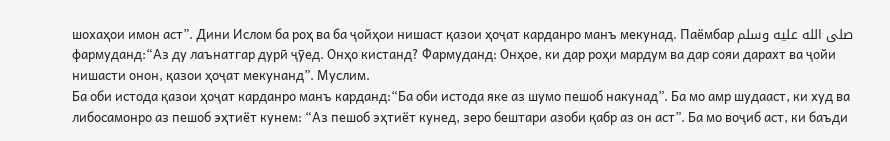шохаҳои имон аст”. Дини Ислом ба роҳ ва ба ҷойҳои нишаст қазои ҳоҷат карданро манъ мекунад. Паёмбар صلى الله عليه وسلم фармуданд:“Аз ду лаънатгар дурӣ ҷӯед. Онҳо кистанд? Фармуданд: Онҳое, ки дар роҳи мардум ва дар сояи дарахт ва ҷойи нишасти онон, қазои ҳоҷат мекунанд”. Муслим.
Ба оби истода қазои ҳоҷат карданро манъ карданд:“Ба оби истода яке аз шумо пешоб накунад”. Ба мо амр шудааст, ки худ ва либосамонро аз пешоб эҳтиёт кунем: “Аз пешоб эҳтиёт кунед, зеро бештари азоби қабр аз он аст”. Ба мо воҷиб аст, ки баъди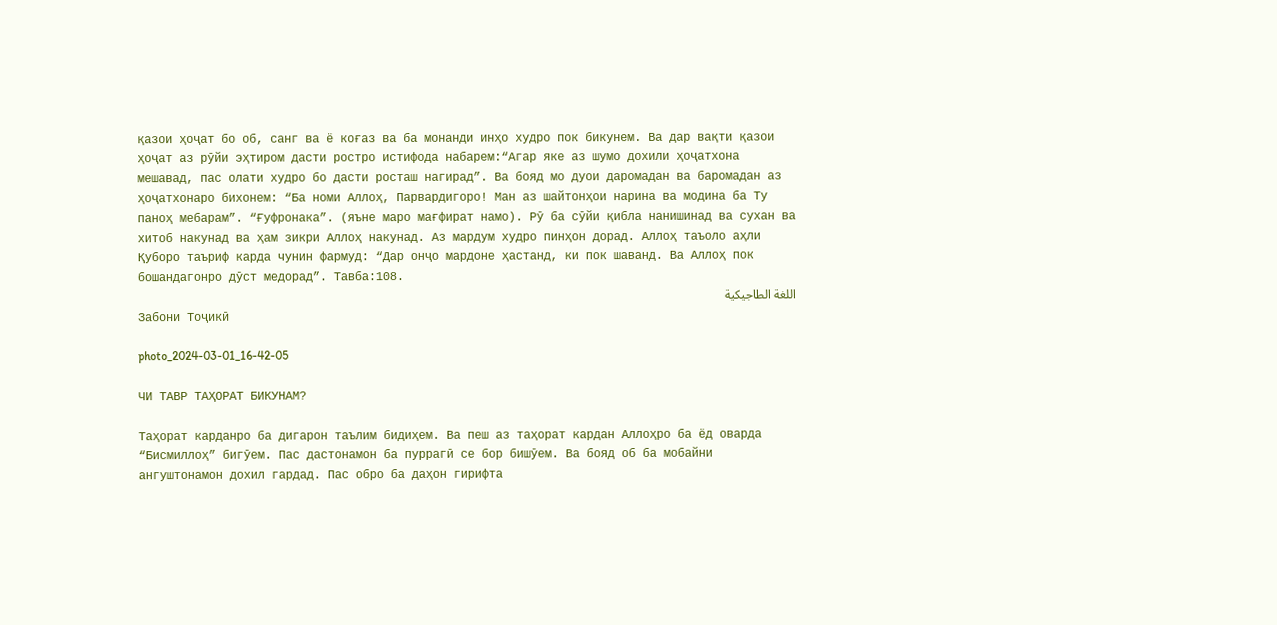қазои ҳоҷат бо об, санг ва ё коғаз ва ба монанди инҳо худро пок бикунем. Ва дар вақти қазои ҳоҷат аз рӯйи эҳтиром дасти ростро истифода набарем:“Агар яке аз шумо дохили ҳоҷатхона мешавад, пас олати худро бо дасти росташ нагирад”. Ва бояд мо дуои даромадан ва баромадан аз ҳоҷатхонаро бихонем: “Ба номи Аллоҳ, Парвардигоро! Ман аз шайтонҳои нарина ва модина ба Ту паноҳ мебарам”. “Ғуфронака”. (яъне маро мағфират намо). Рӯ ба сӯйи қибла нанишинад ва сухан ва хитоб накунад ва ҳам зикри Аллоҳ накунад. Аз мардум худро пинҳон дорад. Аллоҳ таъоло аҳли Қуборо таъриф карда чунин фармуд: “Дар онҷо мардоне ҳастанд, ки пок шаванд. Ва Аллоҳ пок бошандагонро дӯст медорад”. Тавба:108.
اللغة الطاجيكية
Забони Тоҷикӣ

photo_2024-03-01_16-42-05

ЧИ ТАВР ТАҲОРАТ БИКУНАМ?

Таҳорат карданро ба дигарон таълим бидиҳем. Ва пеш аз таҳорат кардан Аллоҳро ба ёд оварда “Бисмиллоҳ” бигӯем. Пас дастонамон ба пуррагӣ се бор бишӯем. Ва бояд об ба мобайни ангуштонамон дохил гардад. Пас обро ба даҳон гирифта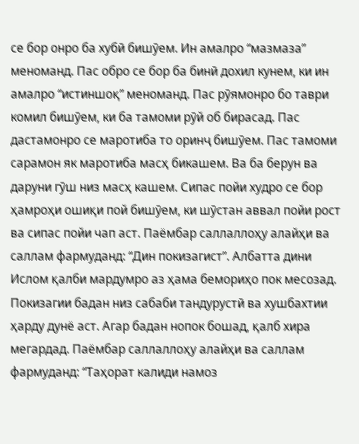се бор онро ба хубӣ бишӯем. Ин амалро “мазмаза” меноманд. Пас обро се бор ба бинӣ дохил кунем, ки ин амалро “истиншоқ” меноманд. Пас рӯямонро бо таври комил бишӯем, ки ба тамоми рӯй об бирасад. Пас дастамонро се маротиба то оринҷ бишӯем. Пас тамоми сарамон як маротиба масҳ бикашем. Ва ба берун ва даруни гӯш низ масҳ кашем. Сипас пойи худро се бор ҳамроҳи ошиқи пой бишӯем, ки шӯстан аввал пойи рост ва сипас пойи чап аст. Паёмбар саллаллоҳу алайҳи ва саллам фармуданд: “Дин покизагист”. Албатта дини Ислом қалби мардумро аз ҳама бемориҳо пок месозад. Покизагии бадан низ сабаби тандурустӣ ва хушбахтии ҳарду дунё аст. Агар бадан нопок бошад, қалб хира мегардад. Паёмбар саллаллоҳу алайҳи ва саллам фармуданд: “Таҳорат калиди намоз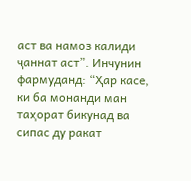аст ва намоз калиди ҷаннат аст”. Инчунин фармуданд: “Ҳар касе, ки ба монанди ман таҳорат бикунад ва сипас ду ракат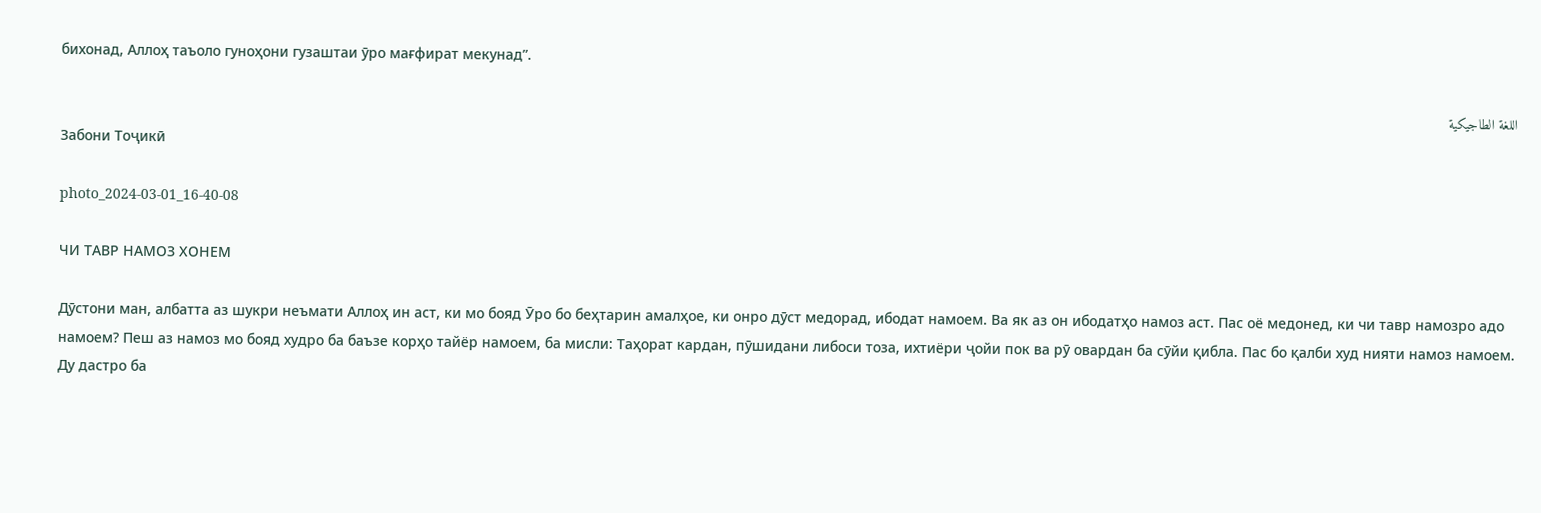бихонад, Аллоҳ таъоло гуноҳони гузаштаи ӯро мағфират мекунад”.

اللغة الطاجيكية
Забони Тоҷикӣ

photo_2024-03-01_16-40-08

ЧИ ТАВР НАМОЗ ХОНЕМ

Дӯстони ман, албатта аз шукри неъмати Аллоҳ ин аст, ки мо бояд Ӯро бо беҳтарин амалҳое, ки онро дӯст медорад, ибодат намоем. Ва як аз он ибодатҳо намоз аст. Пас оё медонед, ки чи тавр намозро адо намоем? Пеш аз намоз мо бояд худро ба баъзе корҳо тайёр намоем, ба мисли: Таҳорат кардан, пӯшидани либоси тоза, ихтиёри ҷойи пок ва рӯ овардан ба сӯйи қибла. Пас бо қалби худ нияти намоз намоем. Ду дастро ба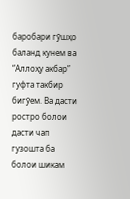баробари гӯшҳо баланд кунем ва “Аллоҳу акбар” гуфта такбир бигӯем. Ва дасти ростро болои дасти чап гузошта ба болои шикам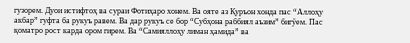гузорем. Дуои истифтоҳ ва сураи Фотиҳаро хонем. Ва ояте аз Қуръон хонда пас “Аллоҳу акбар” гуфта ба рукуъ равем. Ва дар рукуъ се бор “Субҳона раббиял аъзим” бигӯем. Пас қоматро рост карда ором гирем. Ва “Самияллоҳу лиман ҳамида” ва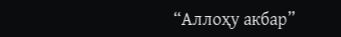“Аллоҳу акбар”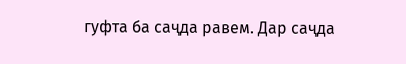гуфта ба саҷда равем. Дар саҷда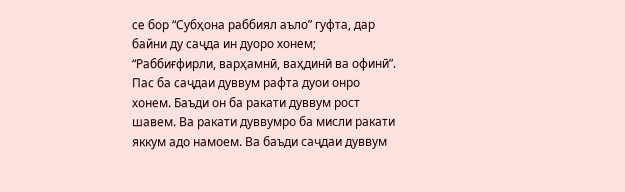се бор “Субҳона раббиял аъло” гуфта, дар байни ду саҷда ин дуоро хонем; “Раббиғфирли, варҳамнӣ, ваҳдинӣ ва офинӣ”. Пас ба саҷдаи дуввум рафта дуои онро хонем. Баъди он ба ракати дуввум рост шавем. Ва ракати дуввумро ба мисли ракати яккум адо намоем. Ва баъди саҷдаи дуввум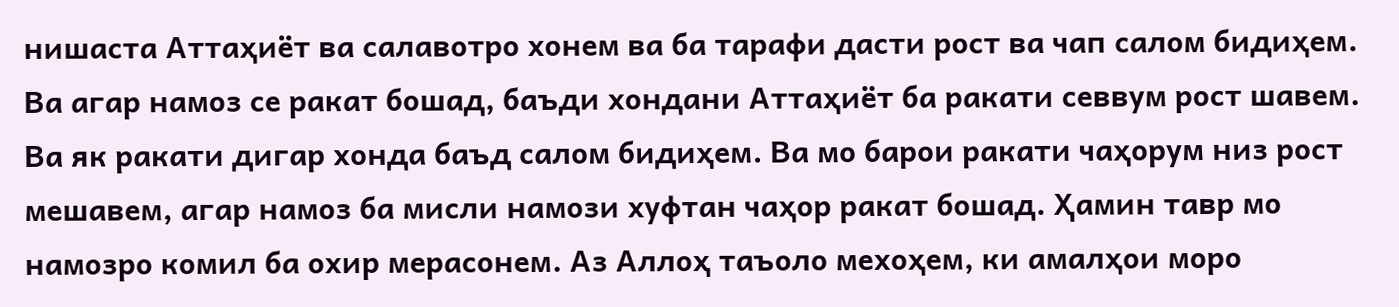нишаста Аттаҳиёт ва салавотро хонем ва ба тарафи дасти рост ва чап салом бидиҳем. Ва агар намоз се ракат бошад, баъди хондани Аттаҳиёт ба ракати севвум рост шавем. Ва як ракати дигар хонда баъд салом бидиҳем. Ва мо барои ракати чаҳорум низ рост мешавем, агар намоз ба мисли намози хуфтан чаҳор ракат бошад. Ҳамин тавр мо намозро комил ба охир мерасонем. Аз Аллоҳ таъоло мехоҳем, ки амалҳои моро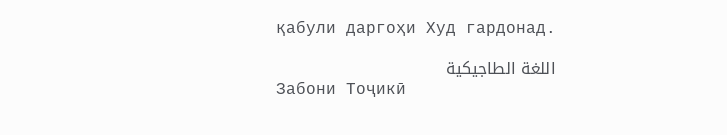қабули даргоҳи Худ гардонад.

اللغة الطاجيكية
Забони Тоҷикӣ